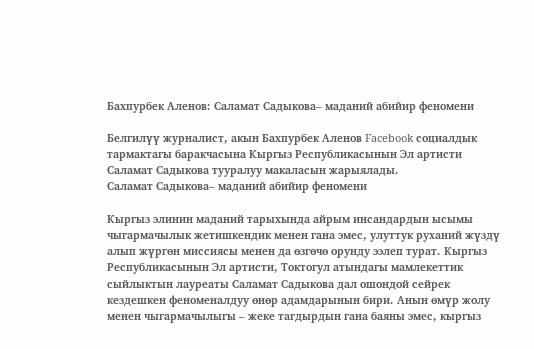Бахпурбек Аленов: Саламат Садыкова– маданий абийир феномени

Белгилүү журналист, акын Бахпурбек Аленов Facebook социалдык тармактагы баракчасына Кыргыз Республикасынын Эл артисти Саламат Садыкова тууралуу макаласын жарыялады.
Саламат Садыкова– маданий абийир феномени

Кыргыз элинин маданий тарыхында айрым инсандардын ысымы чыгармачылык жетишкендик менен гана эмес, улуттук руханий жүздү алып жүргөн миссиясы менен да өзгөчө орунду ээлеп турат. Кыргыз Республикасынын Эл артисти, Токтогул атындагы мамлекеттик сыйлыктын лауреаты Саламат Садыкова дал ошондой сейрек кездешкен феноменалдуу өнөр адамдарынын бири. Анын өмүр жолу менен чыгармачылыгы – жеке тагдырдын гана баяны эмес, кыргыз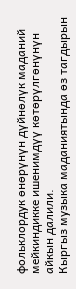фольклордук өнөрүнүн дүйнөлүк маданий мейкиндикке ишенимдүү көтөрүлгөнүнүн айкын далили.
Кыргыз музыка маданиятында өз тагдырын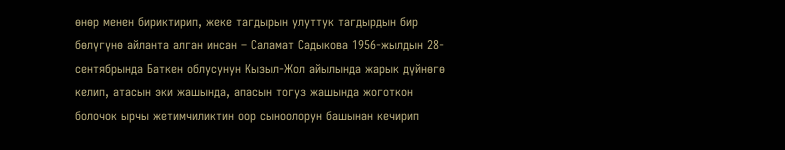өнөр менен бириктирип, жеке тагдырын улуттук тагдырдын бир бөлүгүнө айланта алган инсан – Саламат Садыкова 1956-жылдын 28-сентябрында Баткен облусунун Кызыл-Жол айылында жарык дүйнөгө келип, атасын эки жашында, апасын тогуз жашында жоготкон болочок ырчы жетимчиликтин оор сыноолорун башынан кечирип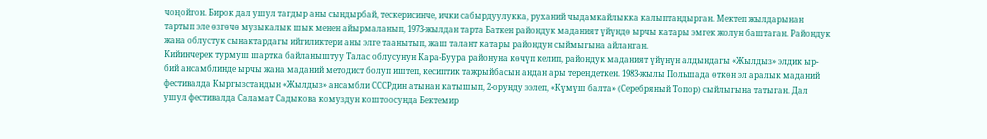чоңойгон. Бирок дал ушул тагдыр аны сындырбай, тескерисинче, ички сабырдуулукка, руханий чыдамкайлыкка калыптандырган. Мектеп жылдарынан тартып эле өзгөчө музыкалык шык менен айырмаланып, 1973-жылдан тарта Баткен райондук маданият үйүндө ырчы катары эмгек жолун баштаган. Райондук жана облустук сынактардагы ийгиликтери аны элге таанытып, жаш талант катары райондун сыймыгына айланган.
Кийинчерек турмуш шартка байланыштуу Талас облусунун Кара-Буура районуна көчүп келип, райондук маданият үйүнүн алдындагы «Жылдыз» элдик ыр-бий ансамблинде ырчы жана маданий методист болуп иштеп, кесиптик тажрыйбасын андан ары тереңдеткен. 1983-жылы Польшада өткөн эл аралык маданий фестивалда Кыргызстандын «Жылдыз» ансамбли СССРдин атынан катышып, 2-орунду ээлеп, «Күмүш балта» (Серебряный Топор) сыйлыгына татыган. Дал ушул фестивалда Саламат Садыкова комуздун коштоосунда Бектемир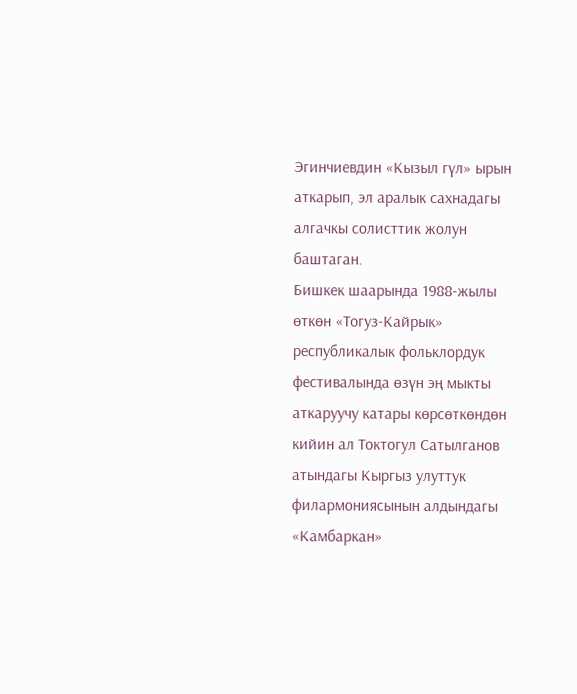Эгинчиевдин «Кызыл гүл» ырын аткарып, эл аралык сахнадагы алгачкы солисттик жолун баштаган.
Бишкек шаарында 1988-жылы өткөн «Тогуз-Кайрык» республикалык фольклордук фестивалында өзүн эң мыкты аткаруучу катары көрсөткөндөн кийин ал Токтогул Сатылганов атындагы Кыргыз улуттук филармониясынын алдындагы «Камбаркан»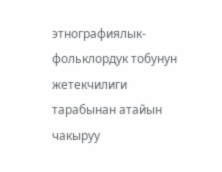этнографиялык-фольклордук тобунун жетекчилиги тарабынан атайын чакыруу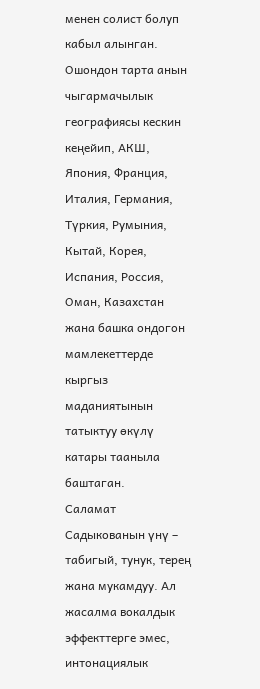менен солист болуп кабыл алынган. Ошондон тарта анын чыгармачылык географиясы кескин кеңейип, АКШ, Япония, Франция, Италия, Германия, Түркия, Румыния, Кытай, Корея, Испания, Россия, Оман, Казахстан жана башка ондогон мамлекеттерде кыргыз маданиятынын татыктуу өкүлү катары тааныла баштаган.
Саламат Садыкованын үнү – табигый, тунук, терең жана мукамдуу. Ал жасалма вокалдык эффекттерге эмес, интонациялык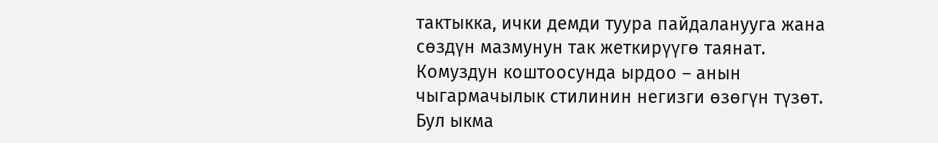тактыкка, ички демди туура пайдаланууга жана сөздүн мазмунун так жеткирүүгө таянат. Комуздун коштоосунда ырдоо – анын чыгармачылык стилинин негизги өзөгүн түзөт. Бул ыкма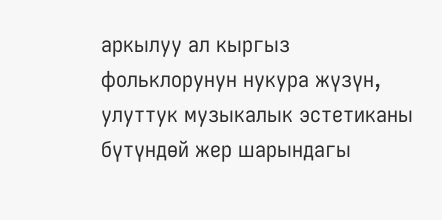аркылуу ал кыргыз фольклорунун нукура жүзүн, улуттук музыкалык эстетиканы бүтүндөй жер шарындагы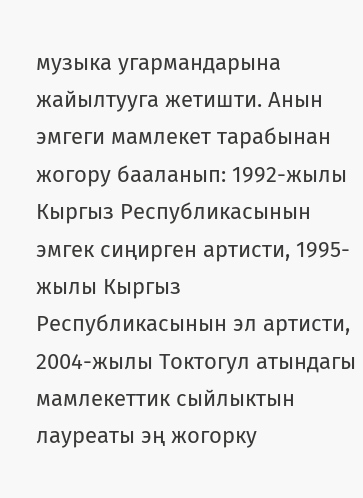музыка угармандарына жайылтууга жетишти. Анын эмгеги мамлекет тарабынан жогору бааланып: 1992-жылы Кыргыз Республикасынын эмгек сиңирген артисти, 1995-жылы Кыргыз Республикасынын эл артисти, 2004-жылы Токтогул атындагы мамлекеттик сыйлыктын лауреаты эң жогорку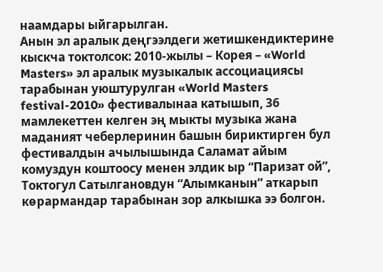наамдары ыйгарылган.
Анын эл аралык деңгээлдеги жетишкендиктерине кыскча токтолсок: 2010-жылы – Корея – «World Masters» эл аралык музыкалык ассоциациясы тарабынан уюштурулган «World Masters festival-2010» фестивалынаа катышып, 36 мамлекеттен келген эң мыкты музыка жана маданият чеберлеринин башын бириктирген бул фестивалдын ачылышында Саламат айым комуздун коштоосу менен элдик ыр “Паризат ой”, Токтогул Сатылгановдун “Алымканын” аткарып көрармандар тарабынан зор алкышка ээ болгон.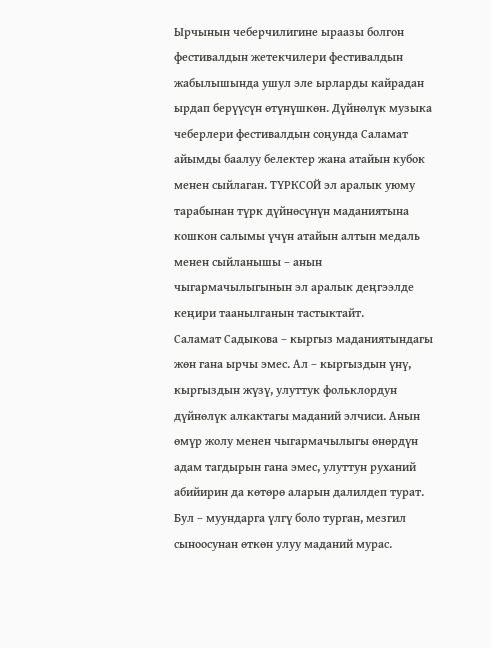Ырчынын чеберчилигине ыраазы болгон фестивалдын жетекчилери фестивалдын жабылышында ушул эле ырларды кайрадан ырдап берүүсүн өтүнүшкөн. Дүйнөлүк музыка чеберлери фестивалдын соңунда Саламат айымды баалуу белектер жана атайын кубок менен сыйлаган. ТҮРКСОЙ эл аралык уюму тарабынан түрк дүйнөсүнүн маданиятына кошкон салымы үчүн атайын алтын медаль менен сыйланышы – анын чыгармачылыгынын эл аралык деңгээлде кеңири таанылганын тастыктайт.
Саламат Садыкова – кыргыз маданиятындагы жөн гана ырчы эмес. Ал – кыргыздын үнү, кыргыздын жүзү, улуттук фольклордун дүйнөлүк алкактагы маданий элчиси. Анын өмүр жолу менен чыгармачылыгы өнөрдүн адам тагдырын гана эмес, улуттун руханий абийирин да көтөрө аларын далилдеп турат. Бул – муундарга үлгү боло турган, мезгил сыноосунан өткөн улуу маданий мурас.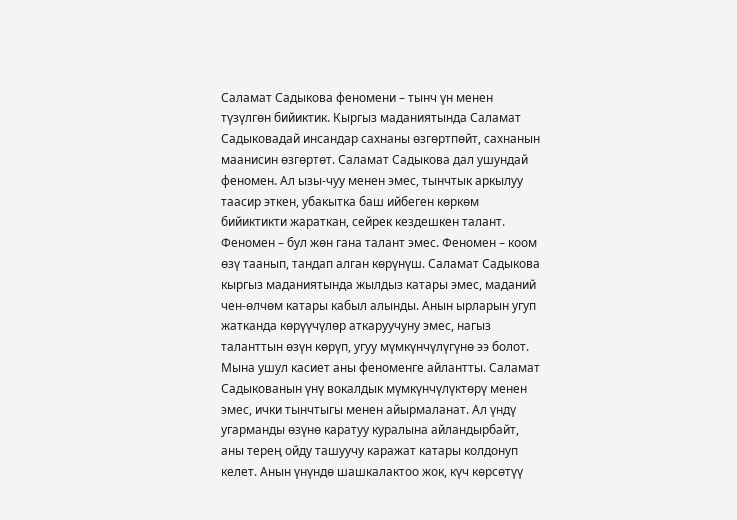Саламат Садыкова феномени – тынч үн менен түзүлгөн бийиктик. Кыргыз маданиятында Саламат Садыковадай инсандар сахнаны өзгөртпөйт, сахнанын маанисин өзгөртөт. Саламат Садыкова дал ушундай феномен. Ал ызы-чуу менен эмес, тынчтык аркылуу таасир эткен, убакытка баш ийбеген көркөм бийиктикти жараткан, сейрек кездешкен талант.
Феномен – бул жөн гана талант эмес. Феномен – коом өзү таанып, тандап алган көрүнүш. Саламат Садыкова кыргыз маданиятында жылдыз катары эмес, маданий чен-өлчөм катары кабыл алынды. Анын ырларын угуп жатканда көрүүчүлөр аткаруучуну эмес, нагыз таланттын өзүн көрүп, угуу мүмкүнчүлүгүнө ээ болот. Мына ушул касиет аны феноменге айлантты. Саламат Садыкованын үнү вокалдык мүмкүнчүлүктөрү менен эмес, ички тынчтыгы менен айырмаланат. Ал үндү угарманды өзүнө каратуу куралына айландырбайт, аны терең ойду ташуучу каражат катары колдонуп келет. Анын үнүндө шашкалактоо жок, күч көрсөтүү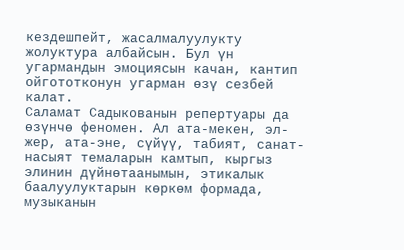кездешпейт, жасалмалуулукту жолуктура албайсын. Бул үн угармандын эмоциясын качан, кантип ойгототконун угарман өзү сезбей калат.
Саламат Садыкованын репертуары да өзүнчө феномен. Ал ата-мекен, эл-жер, ата-эне, сүйүү, табият, санат-насыят темаларын камтып, кыргыз элинин дүйнөтаанымын, этикалык баалуулуктарын көркөм формада, музыканын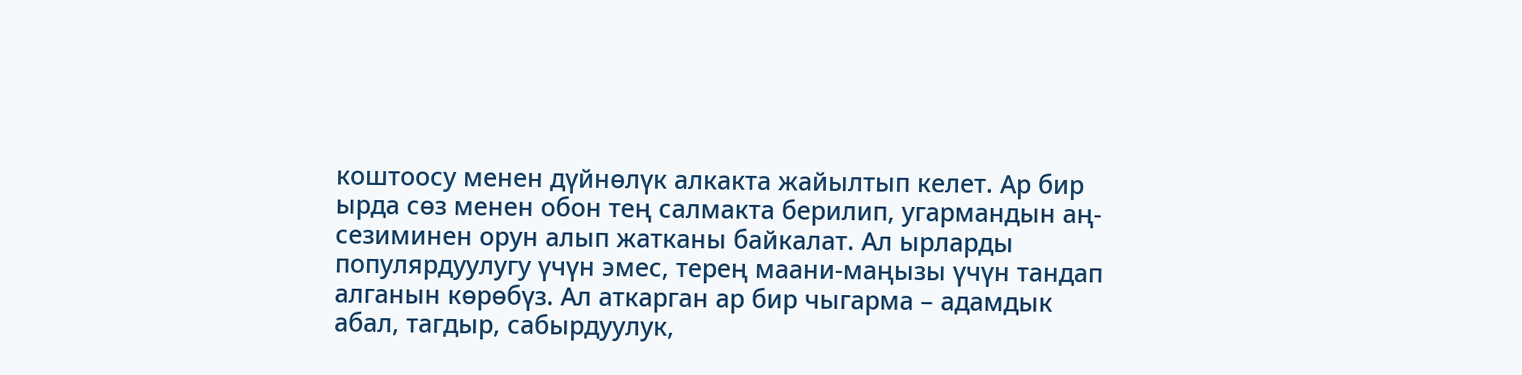коштоосу менен дүйнөлүк алкакта жайылтып келет. Ар бир ырда сөз менен обон тең салмакта берилип, угармандын аң-сезиминен орун алып жатканы байкалат. Ал ырларды популярдуулугу үчүн эмес, терең маани-маңызы үчүн тандап алганын көрөбүз. Ал аткарган ар бир чыгарма – адамдык абал, тагдыр, сабырдуулук,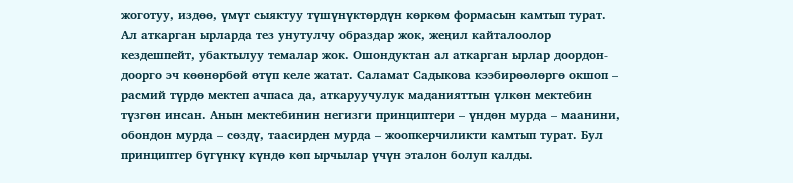жоготуу, издөө, үмүт сыяктуу түшүнүктөрдүн көркөм формасын камтып турат. Ал аткарган ырларда тез унутулчу образдар жок, жеңил кайталоолор кездешпейт, убактылуу темалар жок. Ошондуктан ал аткарган ырлар доордон-доорго эч көөнөрбөй өтүп келе жатат. Саламат Садыкова кээбирөөлөргө окшоп – расмий түрдө мектеп ачпаса да, аткаруучулук маданияттын үлкөн мектебин түзгөн инсан. Анын мектебинин негизги принциптери – үндөн мурда – маанини, обондон мурда – сөздү, таасирден мурда – жоопкерчиликти камтып турат. Бул принциптер бүгүнкү күндө көп ырчылар үчүн эталон болуп калды.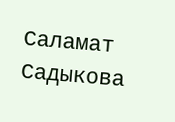Саламат Садыкова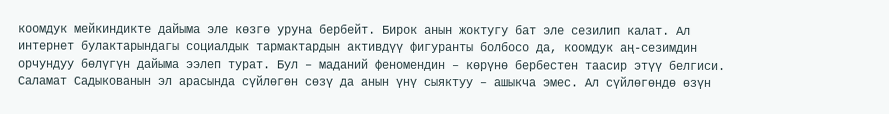коомдук мейкиндикте дайыма эле көзгө уруна бербейт. Бирок анын жоктугу бат эле сезилип калат. Ал интернет булактарындагы социалдык тармактардын активдүү фигуранты болбосо да, коомдук аң-сезимдин орчундуу бөлүгүн дайыма ээлеп турат. Бул – маданий феномендин – көрүнө бербестен таасир этүү белгиси. Саламат Садыкованын эл арасында сүйлөгөн сөзү да анын үнү сыяктуу – ашыкча эмес. Ал сүйлөгөндө өзүн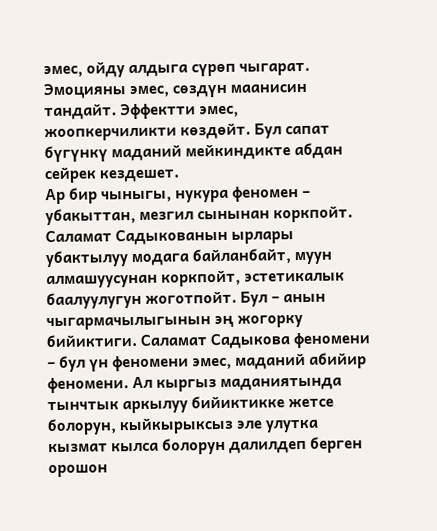эмес, ойду алдыга сүрөп чыгарат. Эмоцияны эмес, сөздүн маанисин тандайт. Эффектти эмес, жоопкерчиликти көздөйт. Бул сапат бүгүнкү маданий мейкиндикте абдан сейрек кездешет.
Ар бир чыныгы, нукура феномен – убакыттан, мезгил сынынан коркпойт. Саламат Садыкованын ырлары убактылуу модага байланбайт, муун алмашуусунан коркпойт, эстетикалык баалуулугун жоготпойт. Бул – анын чыгармачылыгынын эң жогорку бийиктиги. Саламат Садыкова феномени – бул үн феномени эмес, маданий абийир феномени. Ал кыргыз маданиятында тынчтык аркылуу бийиктикке жетсе болорун, кыйкырыксыз эле улутка кызмат кылса болорун далилдеп берген орошон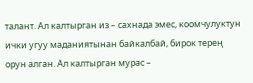талант. Ал калтырган из – сахнада эмес, коомчулуктун ички угуу маданиятынан байкалбай, бирок терең орун алган. Ал калтырган мурас –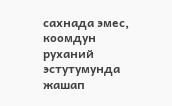сахнада эмес, коомдун руханий эстутумунда жашап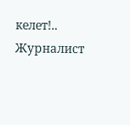келет!..
Журналист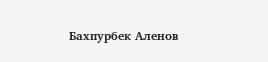Бахпурбек Аленов